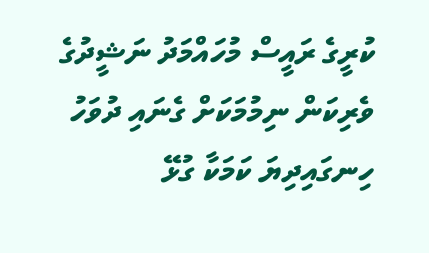ކުރީގެ ރައީސް މުހައްމަދު ނަޝީދުގެ ވެރިކަން ނިމުމަކަށް ގެނައި ދުވަހު ހިނގައިދިޔަ ކަމަކާ ގުޅޭ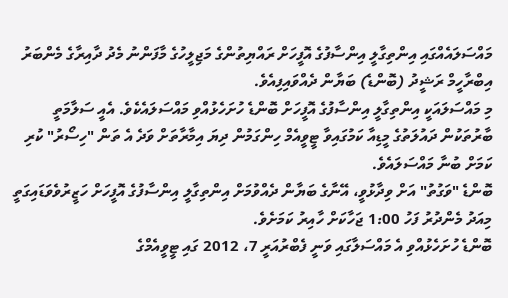މައްސަލައެއްގައި އިންތިގާލީ އިންސާފުގެ އޮފީހަށް ރައްޔިތުންގެ މަޖިލީހުގެ މާފަންނު މެދު ދާއިރާގެ މެންބަރު އިބްރާހީމް ރަޝީދު (ބޮންޑެ) ބަޔާން ދެއްވައިފިއެވެ.
މި މައްސަލައަކީ އިންތިގާލީ އިންސާފުގެ އޮފީހަށް ބޮންޑެ ހުށަހެޅުއްވި މައްސަލައެކެވެ. އެއީ ސަލާމަތީ ބާރުތަކުން ދައުލަތުގެ މީޑިއާ ކަމުގައިވާ ޓީވީއެމް ހިންގަމުން ދިޔަ އިމާރާތަށް ވަދެ އެ ތަން "ހިސޯރު" ކުރި ކަމަށް ބުނާ މައްސަލައެވެ.
ބޮންޑެ "ވަގުތު" އަށް ވިދާޅުވީ، އޭނާގެ ބަޔާން ދެއްވުމަށް އިންތިގާލީ އިންސާފުގެ އޮފީހަށް ހަޒީރުވެވަޑައިގަތީ މިއަދު މެންދުރު ފަހު 1:00 ޖަހާކަށް ހާއިރު ކަމަށެވެ.
ބޮންޑެ ހުށަހެޅުއްވި އެ މައްސަލާގައި ވަނީ ފެބްރުއަރީ 7، 2012 ގައި ޓީވީއެމްގެ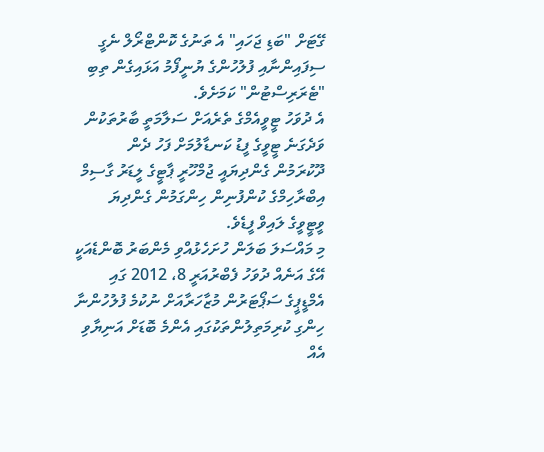ގޭޓަށް "ބަޑި ޖަހައި" އެ ތަނުގެ ކޮންޓްރޯލް ނެގީ ސިފައިންނާއި ފުލުހުންގެ ޔުނީފޯމު އަޅައިގެން ތިބި "ޓެރަރިސްޓުން" ކަމަށެވެ.
އެ ދުވަހު ޓީވީއެމްގެ ތެރެއަށް ސަލާމަތީ ބާރުތަކުން ވަދެގަނެ ޓީވީގެ ފީޑު ކަނޑާލުމަށް ފަހު ދެން ދޫކުރަމުން ގެންދިޔައީ ޖުމްހޫރީ ޕާޓީގެ ލީޑަރު ގާސިމް އިބްރާހިމްގެ ކުންފުނިން ހިންގަމުން ގެންދިޔަ ވީޓީވީގެ ލައިވް ފީޑެވެ.
މި މައްސަލަ ބަލަން ހުށަހެޅުއްވި މެންބަރު ބޮންޑެއަކީ އޭގެ އަނެއް ދުވަހު ފެބްރުއަރީ 8، 2012 ގައި އެމްޑީޕީގެ ސަޕޯޓަރުން މުޒާހަރާއަށް ނުކުމެ ފުލުހުންނާ ހިންގި ކުރިމަތިލުންތަކުގައި އެންމެ ބޮޑަށް އަނިޔާވި އެއް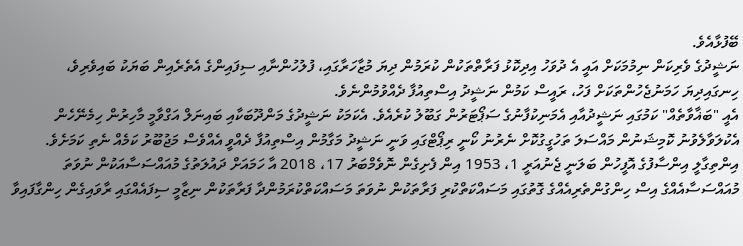ބޭފުޅާއެވެ.
ނަޝީދުގެ ވެރިކަން ނިމުމަކަށް އައީ އެ ދުވަހު އިދިކޮޅު ފަރާތްތަކުން ކުރަމުން ދިޔަ މުޒާހަރާގައި، ފުލުހުންނާއި ސިފައިންގެ އެތެރެއިން ބަޔަކު ބައިވެރިވެ، ހިނގައިދިޔަ ހަމަނުޖެހުންތަކަށް ފަހު، ރައީސް ކަމުން ނަޝީދު އިސްތިއުފާ ދެއްވުމުންނެވެ.
އެއީ "ބަޣާވާތެއް" ކަމުގައި ނަޝީދުއާއި އެމަނިކުފާނުގެ ސަޕޯޓަރުން ގަބޫލު ކުރެއެވެ. އެކަމަކު ނަޝީދުގެ މަންދޫބަކާއި ބައިނަލް އަގްވާމީ މާހިރުން ހިމެނޭހެން އެކުލަވާލެވުނު ކޮމިޝަނުން މައްސަލަ ތަހުގީގުކޮށް ނެރުނު ކޯނީ ރިޕޯޓްގައި ވަނީ ނަޝީދު މަގާމުން އިސްތިއުފާ ދެއްވީ އެއްވެސް މަޖުބޫރު ކަމެއް ނެތި ކަމަށެވެ.
އިންތިގާލީ އިންސާފުގެ އޮފީހުން ބަލަނީ ޖެނުއަރީ 1، 1953 އިން ފެށިގެން ނޮވެމްބަރު 17، 2018 އާ ހަމައަށް ދައުލަތުގެ މުއައްސަސާއަކުން ނުވަތަ މުއައްސަސާއެއްގެ އިސް ހިންގުންތެރިއެއްގެ ގޮތުގައި މަސައްކަތްކުރި ފަރާތަކުން ނުވަތަ މަސައްކަތްކުރަމުންދާ ފަރާތަކުން ނިޒާމީ ސިފައެއްގައި ރާވައިގެން ހިންގާފައިވާ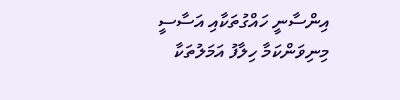އިންސާނީ ހައްގުތަކާއި އަސާސީ މިނިވަންކަމާ ހިލާފު އަމަލުތަކާ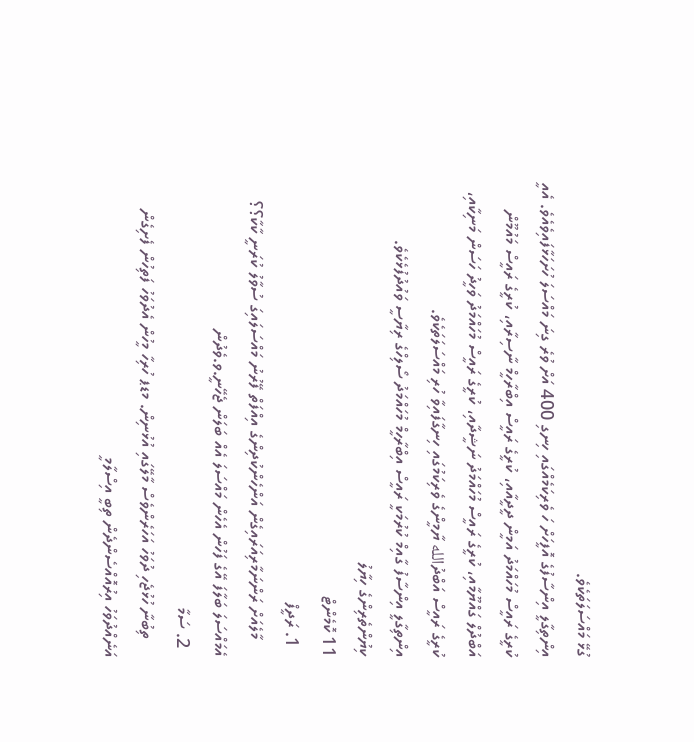ގުޅޭ މައްސަލަތަކެވެ.
އިންތިގާލީ އިންސާފުގެ އޮފީހަށް ހަ ވެރިކަމެއްގައި ހިނގި 400 އަށް ވުރެ ގިނަ މައްސަލަ ހުށަހަޅާފައިވެއެވެ. އެއީ ކުރީގެ ރައީސް މުހައްމަދު އަމީން ދީދީއާއި، ކުރީގެ ރައީސް އިބްރާހީމް ނާސިރާއި، ކުރީގެ ރައީސް މައުމޫން އަބްދުލް ގައްޔޫމާއި، ކުރީގެ ރައީސް މުހައްމަދު ނަޝީދާއި، ކުރީގެ ރައީސް މުހައްމަދު ވަހީދު ހަސަން މަނިކާއި، ކުރީގެ ރައީސް އަބްދުالله ޔާމީންގެ ވެރިކަމުގައި ހިނގާފައިވާ ހުރި މައްސަލަތަކެވެ.
އިންތިގާލީ އިންސާފު ގާއިމް ކުރުމަކީ ރައީސް އިބްރާހީމް މުހައްމަދު ސޯލިހްގެ ރިޔާސީ ވައުދުފުޅެކެވެ.
ކިޔުންތެރިންގެ ހިޔާލު
11 ކޮމެންޓް
  1. ރަދީފް
    މާލެއަށް ރަންނަމާރިއަރައިގެން އަންހެންކުދިންގެ އިއްފަތް ފޭރުނު މައްސަލައިގަ ސުވާލު ކުރަނީ ކާކާ؟؟ އެމައްސަލަ ބަލާފަ އޭގެ ފަހުން އެހެން މައްސަލަ އެއް ބަލަން ޖެހޭނީ.ވ.ވެދުން
  2. ސަމާ
    ތިބުނާ ހުޅުޖެހި ދުވަހު އަހަރެންވެސް މާލޭގައި އުޅުނިން. މޑޕ ހުރިހާ މީހުން އެދުވަހު ފަތިހުން ފެށިގެން އަނެއްދުވަހު އިރުއޮއްސެންދެން ތިބީ އިސްލާމީ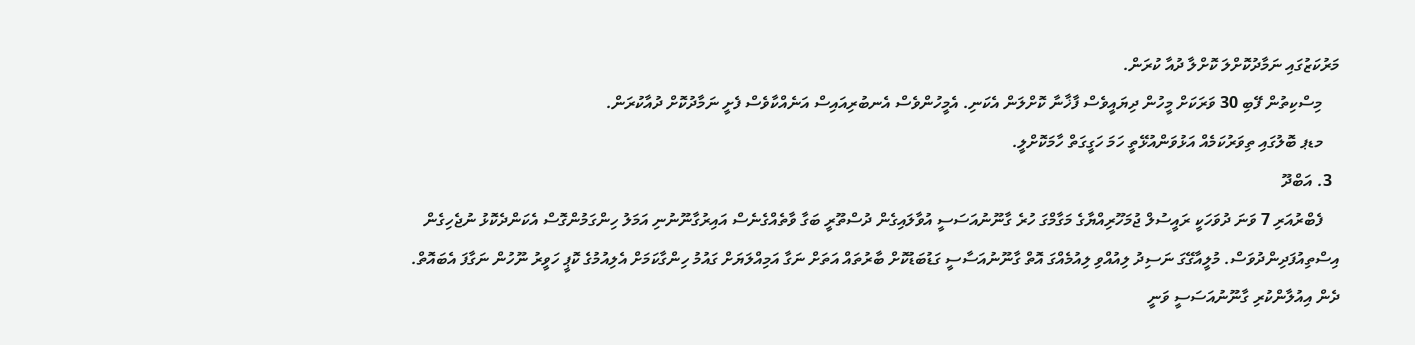މަރުކަޒުގައި ނަމާދުކޮށްލަ ކޮށްލާ ދުއާ ކުރަން.
    މިސްކިތުން ފޭބި 30 ވަރަކަށް މީހުން ދިޔައީވެސް ފާޚާނާ ކޮށްލަން އެކަނި. އެމީހުންވެސް އެނބުރިއައިސް އަނެއްކާވެސް ފެށީ ނަމާދުކޮށް ދުއާކުރަން.
    މޑޕ ބޮލުގައި ތިވަރުކަމެއް އަޅުވަންއުޅޭތީ ހަމަ ހަގީގަތް ހާމަކޮށްލީ.
  3. އަބްދޫ
    ފެބްރުއަރި 7 ވަނަ ދުވަހަކީ ރައީސުލް ޖުމަހޫރިއްޔާގެ މަގާމްގަ ހުރެ ގާނޫނުއަސަސީ އުވާލައިގެން ދުސްތޫރީ ބަގާ ވާތެއްގެނެސް އައިރުގާނޫނުނި އަމަލު ހިންގަމުންގޮސް އެކަންދެކޮޅު ނުޖެހިގެން އިސްތިއުފަދިންދުވަސް. މުލީއާގޭގަ ނަސިދު ލިއުއްވި ލިއުމެއްގަ އޮތް ގާނޫނުއަސާސީ ގަޑުބަޑުކޮށް ބާރުތައް އަތަށް ނަގާ އަމިއްލަޔަށް ގައުމު ހިންގާކަމަށް އެލިއުމުގެ ކޮޕީ ހަވީރު ނޫހުން ނަގާފަ އެބައޮތް. ދެން އިއުލާންކުރި ގާނޫނުއަސަސީ ވަނީ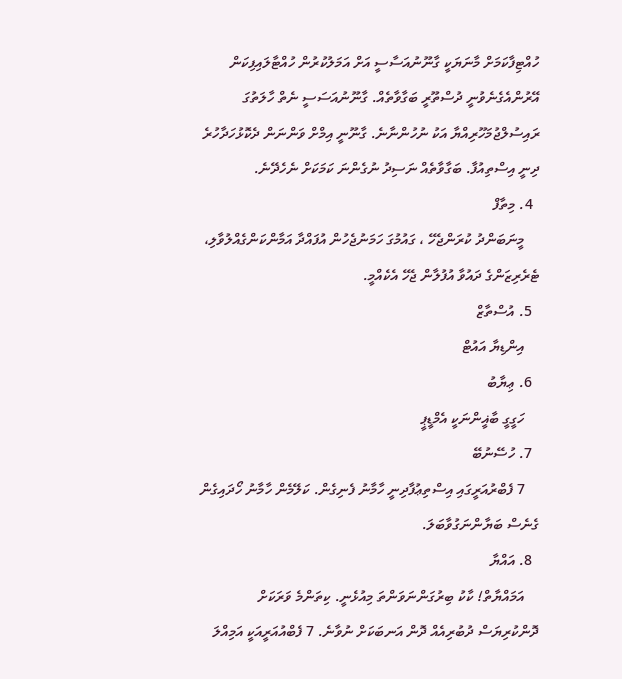ހުއްޓިފާކަމަށް މާނަޔަކީ ގާނޫނުއަސާސީ އަށް އަމަލުކުރުން ހުއްޓާލައިފިކަން އޭރުންއެގެނެވުނީ ދުސްތޫރީ ބަގާވާތެއް. ގާނޫނުއަސަސީ ނެތް ހާލަތުގަ ރައިސުލްޖުމަހޫރިއްޔާ އަކު ނުހުންނާނެ. ގާނޫނީ އިމްށް ވަންނަން ދެކޮޅުހަދާހުރެ ދިނީ އިސްތިއުފާ. ބަގާވާތެއް ނަސިދު ނުގެންނަ ކަމަކަށް ނެހެދޭނެ.
  4. މިތާފް
    މީނަބަންދު ކުރަންޖެހޭ ، ގައުމުގަ ހަމަނުޖެހުން އުފައްދާ އަމާންކަންގެއްލުވާލި، ޓެރެރިޒަންގެ ދައުވާ އުފުލާން ޖެހޭ އެކެއްމީ.
  5. އުސްތާޒް
    އިންޑިޔާ އައުޓް
  6. ޢިޔާބު
    ހަގީގީ ބާޣީންނަކީ އެމްޑީޕީ
  7. ހުސޭނުބޭ
    7 ފެބްރުއަރީގައި އިސްތިޢުފާދިނީ ހާމާނު ފެނިގެން. ކަލޭމެން ހާމާނު ހޯދައިގެން ގެނެސް ބަޔާންނަގުވާބަލަ.
  8. އައްޔާ
    އަމައްޔާތް! ކާކު ބިރުގަންނަވަންތަ މިއުޅެނީ. ކިތަންމެ ވަރަކަށް ދޮންކުރިޔަސް ދުބުރިއެއް ދޮން އަނބަކަށް ނުވާނެ. 7 ފެބްއުއަރީއަކީ އަމިއްލަ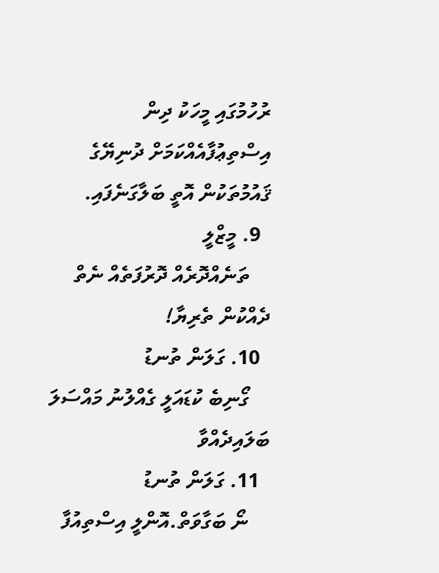ރުހުމުގައި މީހަކު ދިން އިސްތިޢުފާއެއްކަމަށް ދުނިޔޭގެ ޤައުމުތަކުން އޮތީ ބަލާގަނެފައި.
  9. މީޒްލީ
    ތަނެއްދޮރެއް ދޮރުފަތެއް ނެތް ދެއްކުން ތެރިޔާ!
  10. ގަލަން ތުނޑު
    ގޯނިބެ ކުޑައަލީ ގެއްލުނު މައްސަލަ ބަލައިދެއްވާ
  11. ގަލަން ތުނޑު
    ނޯ ބަގާވަތް.އޮންލީ އިސްތިއުފާ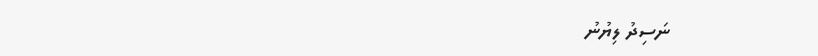ނަސިދު ލިޔުނު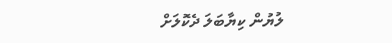ލުޔުން ކިޔާބަލަ ދެކޮލަށް